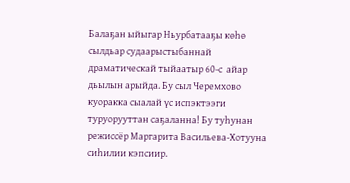Балаҕан ыйыгар Ньурбатааҕы көһө сылдьар судаарыстыбаннай драматическай тыйаатыр 60-с  айар дьылын арыйда. Бу сыл Черемхово куоракка сыалай үс испэктээги туруорууттан саҕаланна! Бу туһунан режиссёр Маргарита Васильева-Хотууна сиһилии кэпсиир.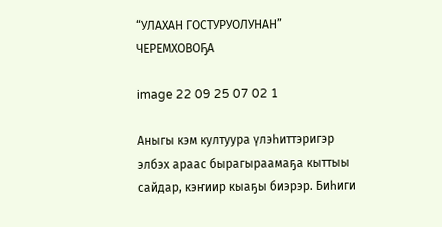“УЛАХАН ГОСТУРУОЛУНАН” ЧЕРЕМХОВОҔА

image 22 09 25 07 02 1

Аныгы кэм култуура үлэһиттэригэр элбэх араас бырагыраамаҕа кыттыы сайдар, кэҥиир кыаҕы биэрэр. Биһиги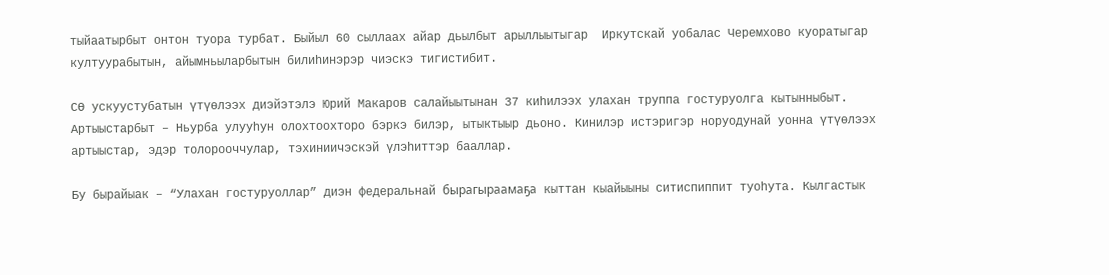тыйаатырбыт онтон туора турбат. Быйыл 60 сыллаах айар дьылбыт арыллыытыгар  Иркутскай уобалас Черемхово куоратыгар култуурабытын, айымньыларбытын билиһинэрэр чиэскэ тигистибит.

СӨ ускуустубатын үтүөлээх диэйэтэлэ Юрий Макаров салайыытынан 37 киһилээх улахан труппа гостуруолга кытынныбыт. Артыыстарбыт – Ньурба улууһун олохтоохторо бэркэ билэр, ытыктыыр дьоно. Кинилэр истэригэр норуодунай уонна үтүөлээх артыыстар, эдэр толорооччулар, тэхиниичэскэй үлэһиттэр бааллар.

Бу бырайыак – “Улахан гостуруоллар” диэн федеральнай бырагыраамаҕа кыттан кыайыыны ситиспиппит туоһута. Кылгастык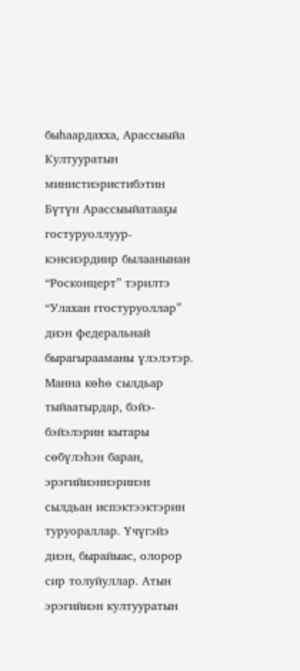быһаардахха, Арассыыйа Култууратын министиэристибэтин Бүтүн Арассыыйатааҕы гостуруоллуур-кэнсиэрдиир былаанынан “Росконцерт” тэрилтэ “Улахан ггостуруоллар” диэн федеральнай бырагырааманы үлэлэтэр. Манна көһө сылдьар тыйаатырдар, бэйэ-бэйэлэрин кытары сөбүлэһэн баран, эрэгийиэннэринэн сылдьан испэктээктэрин туруораллар. Үчүгэйэ диэн, бырайыас, олорор сир толуйуллар. Атын эрэгийиэн култууратын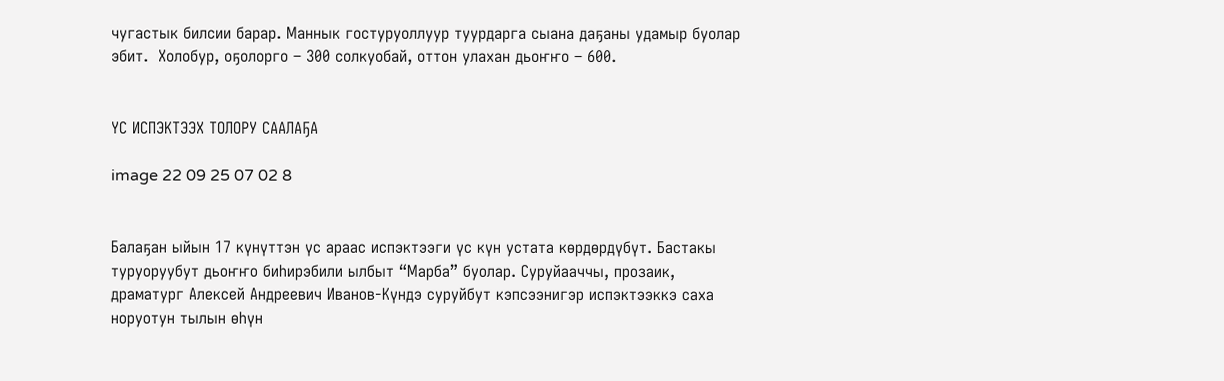чугастык билсии барар. Маннык гостуруоллуур туурдарга сыана даҕаны удамыр буолар эбит.  Холобур, оҕолорго – 300 солкуобай, оттон улахан дьоҥҥо – 600.


ҮС ИСПЭКТЭЭХ ТОЛОРУ СААЛАҔА

image 22 09 25 07 02 8


Балаҕан ыйын 17 күнүттэн үс араас испэктээги үс күн устата көрдөрдүбүт. Бастакы туруоруубут дьоҥҥо биһирэбили ылбыт “Марба” буолар. Суруйааччы, прозаик, драматург Алексей Андреевич Иванов-Күндэ суруйбут кэпсээнигэр испэктээккэ саха норуотун тылын өһүн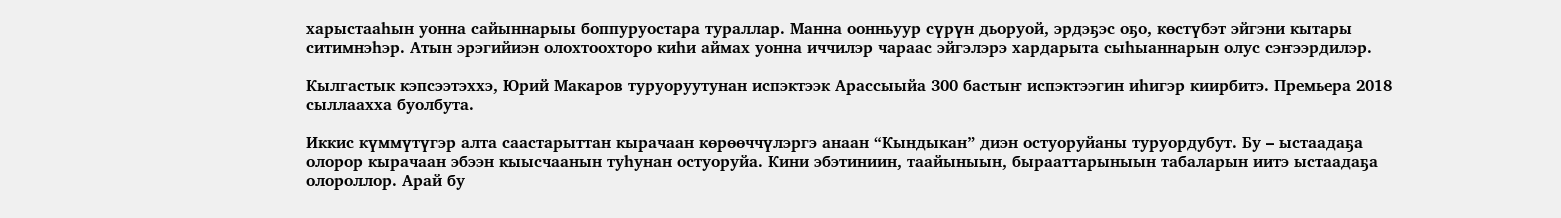харыстааһын уонна сайыннарыы боппуруостара тураллар. Манна оонньуур сүрүн дьоруой, эрдэҕэс оҕо, көстүбэт эйгэни кытары ситимнэһэр. Атын эрэгийиэн олохтоохторо киһи аймах уонна иччилэр чараас эйгэлэрэ хардарыта сыһыаннарын олус сэҥээрдилэр.

Кылгастык кэпсээтэххэ, Юрий Макаров туруоруутунан испэктээк Арассыыйа 300 бастыҥ испэктээгин иһигэр киирбитэ. Премьера 2018 сыллаахха буолбута.

Иккис күммүтүгэр алта саастарыттан кырачаан көрөөччүлэргэ анаан “Кындыкан” диэн остуоруйаны туруордубут. Бу – ыстаадаҕа олорор кырачаан эбээн кыысчаанын туһунан остуоруйа. Кини эбэтиниин, таайыныын, бырааттарыныын табаларын иитэ ыстаадаҕа олороллор. Арай бу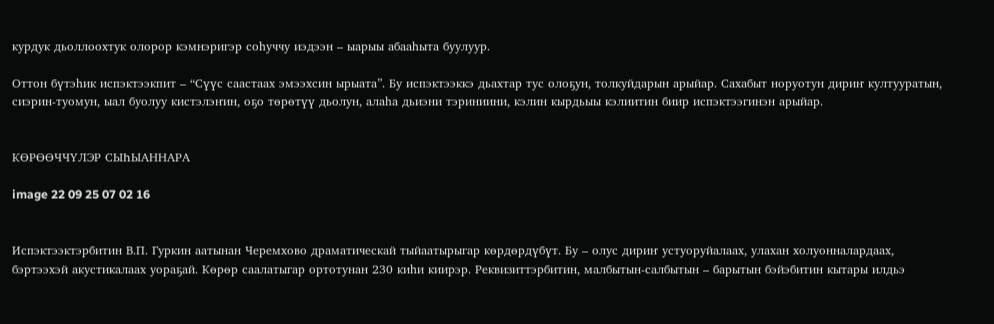курдук дьоллоохтук олорор кэмнэригэр соһуччу иэдээн – ыарыы абааһыта буулуур.

Оттон бүтэһик испэктээкпит – “Сүүс саастаах эмээхсин ырыата”. Бу испэктээккэ дьахтар тус олоҕун, толкуйдарын арыйар. Сахабыт норуотун дириҥ култууратын, сиэрин-туомун, ыал буолуу кистэлэҥин, оҕо төрөтүү дьолун, алаһа дьиэни тэриниини, кэлин кырдьыы кэлиитин биир испэктээгинэн арыйар.


КӨРӨӨЧЧҮЛЭР СЫҺЫАННАРА

image 22 09 25 07 02 16


Испэктээктэрбитин В.П. Гуркин аатынан Черемхово драматическай тыйаатырыгар көрдөрдүбүт. Бу – олус дириҥ устуоруйалаах, улахан холуонналардаах, бэртээхэй акустикалаах уораҕай. Көрөр саалатыгар ортотунан 230 киһи киирэр. Реквизиттэрбитин, малбытын-салбытын – барытын бэйэбитин кытары илдьэ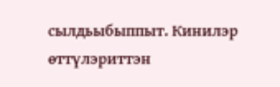сылдьыбыппыт. Кинилэр өттүлэриттэн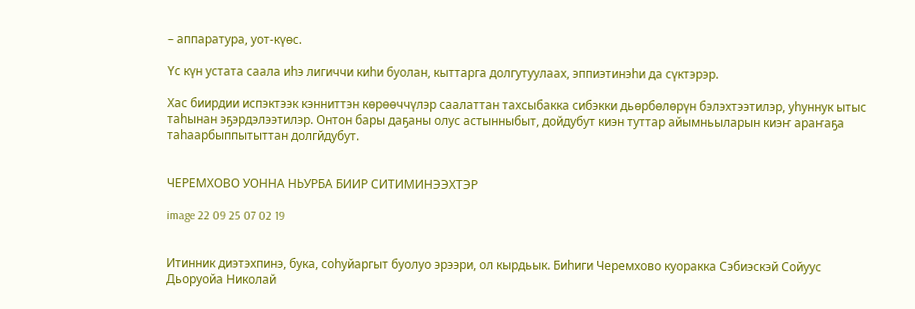– аппаратура, уот-күөс.

Үс күн устата саала иһэ лигиччи киһи буолан, кыттарга долгутуулаах, эппиэтинэһи да сүктэрэр.

Хас биирдии испэктээк кэнниттэн көрөөччүлэр саалаттан тахсыбакка сибэкки дьөрбөлөрүн бэлэхтээтилэр, уһуннук ытыс таһынан эҕэрдэлээтилэр. Онтон бары даҕаны олус астынныбыт, дойдубут киэн туттар айымньыларын киэҥ араҥаҕа таһаарбыппытыттан долгйдубут.


ЧЕРЕМХОВО УОННА НЬУРБА БИИР СИТИМИНЭЭХТЭР

image 22 09 25 07 02 19


Итинник диэтэхпинэ, бука, соһуйаргыт буолуо эрээри, ол кырдьык. Биһиги Черемхово куоракка Сэбиэскэй Сойуус Дьоруойа Николай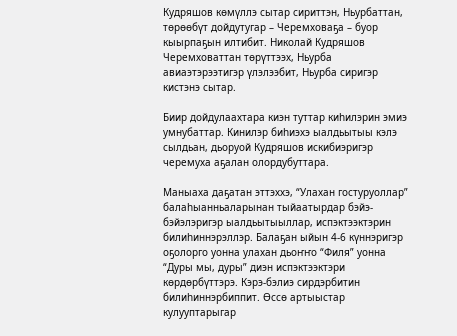Кудряшов көмүллэ сытар сириттэн, Ньурбаттан, төрөөбүт дойдутугар – Черемховаҕа – буор кыырпаҕын илтибит. Николай Кудряшов Черемховаттан төрүттээх, Ньурба авиаэтэрээтигэр үлэлээбит, Ньурба сиригэр кистэнэ сытар.

Биир дойдулаахтара киэн туттар киһилэрин эмиэ умнубаттар. Кинилэр биһиэхэ ыалдьытыы кэлэ сылдьан, дьоруой Кудряшов искибиэригэр черемуха аҕалан олордубуттара.

Маныаха даҕатан эттэххэ, “Улахан гостуруоллар” балаһыанньаларынан тыйаатырдар бэйэ-бэйэлэригэр ыалдьытыыллар, испэктээктэрин билиһиннэрэллэр. Балаҕан ыйын 4-6 күннэригэр оҕолорго уонна улахан дьоҥҥо “Филя” уонна “Дуры мы, дуры” диэн испэктээктэри көрдөрбүттэрэ. Кэрэ-бэлиэ сирдэрбитин билиһиннэрбиппит. Өссө артыыстар кулууптарыгар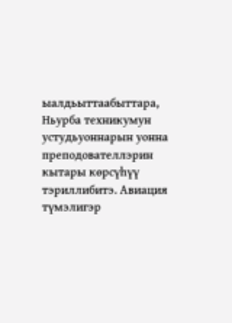ыалдьыттаабыттара, Ньурба техникумун устудьуоннарын уонна преподователлэрин кытары көрсүһүү тэриллибитэ. Авиация түмэлигэр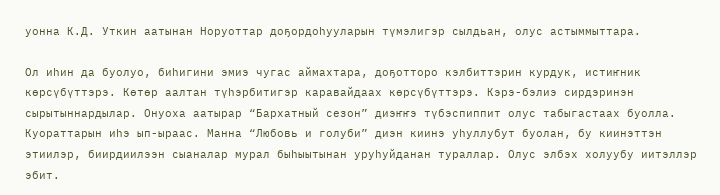уонна К.Д. Уткин аатынан Норуоттар доҕордоһууларын түмэлигэр сылдьан, олус астыммыттара.

Ол иһин да буолуо, биһигини эмиэ чугас аймахтара, доҕотторо кэлбиттэрин курдук, истиҥник көрсүбүттэрэ. Көтөр аалтан түһэрбитигэр каравайдаах көрсүбүттэрэ. Кэрэ-бэлиэ сирдэринэн сырытыннардылар. Онуоха аатырар “Бархатный сезон” диэҥҥэ түбэспиппит олус табыгастаах буолла. Куораттарын иһэ ып-ыраас. Манна “Любовь и голуби” диэн киинэ уһуллубут буолан, бу киинэттэн этиилэр, биирдиилээн сыаналар мурал быһыытынан уруһуйданан тураллар. Олус элбэх холуубу иитэллэр эбит.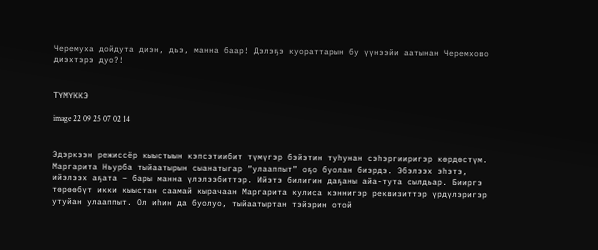Черемуха дойдута диэн, дьэ, манна баар! Дэлэҕэ куораттарын бу үүнээйи аатынан Черемхово диэхтэрэ дуо?!


ТҮМҮККЭ

image 22 09 25 07 02 14


Эдэркээн режиссёр кыыстыын кэпсэтиибит түмүгэр бэйэтин туһунан сэһэргииригэр көрдөстүм. Маргарита Ньурба тыйаатырын сыанатыгар “улааппыт” оҕо буолан биэрдэ. Эбэлээх эһэтэ, ийэлээх аҕата – бары манна үлэлээбиттэр. Ийэтэ билигин даҕаны айа-тута сылдьар. Бииргэ төрөөбүт икки кыыстан саамай кырачаан Маргарита кулиса кэннигэр реквизиттэр үрдүлэригэр утуйан улааппыт. Ол иһин да буолуо, тыйаатыртан тэйэрин отой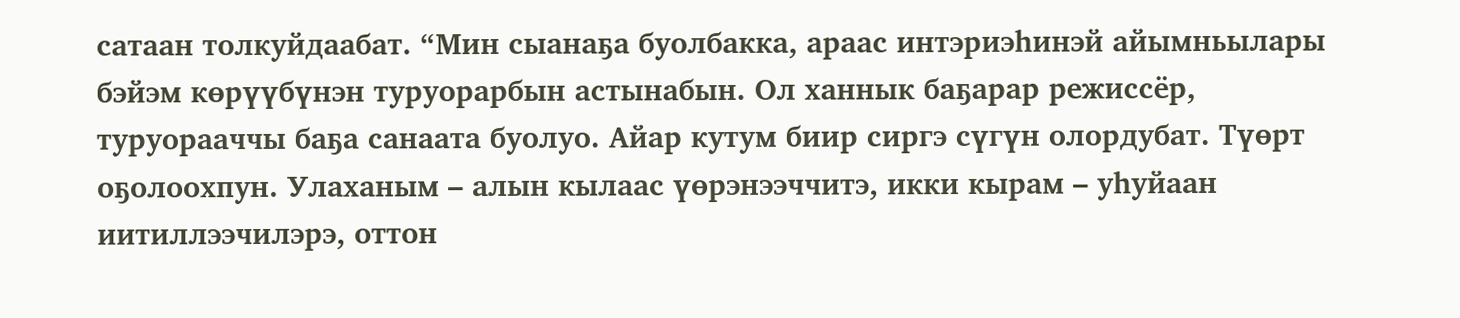сатаан толкуйдаабат. “Мин сыанаҕа буолбакка, араас интэриэһинэй айымньылары бэйэм көрүүбүнэн туруорарбын астынабын. Ол ханнык баҕарар режиссёр, туруорааччы баҕа санаата буолуо. Айар кутум биир сиргэ сүгүн олордубат. Түөрт оҕолоохпун. Улаханым – алын кылаас үөрэнээччитэ, икки кырам – уһуйаан иитиллээчилэрэ, оттон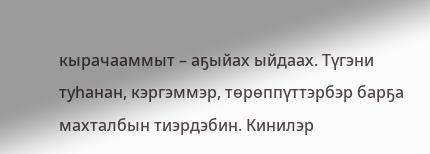кырачааммыт – аҕыйах ыйдаах. Түгэни туһанан, кэргэммэр, төрөппүттэрбэр барҕа махталбын тиэрдэбин. Кинилэр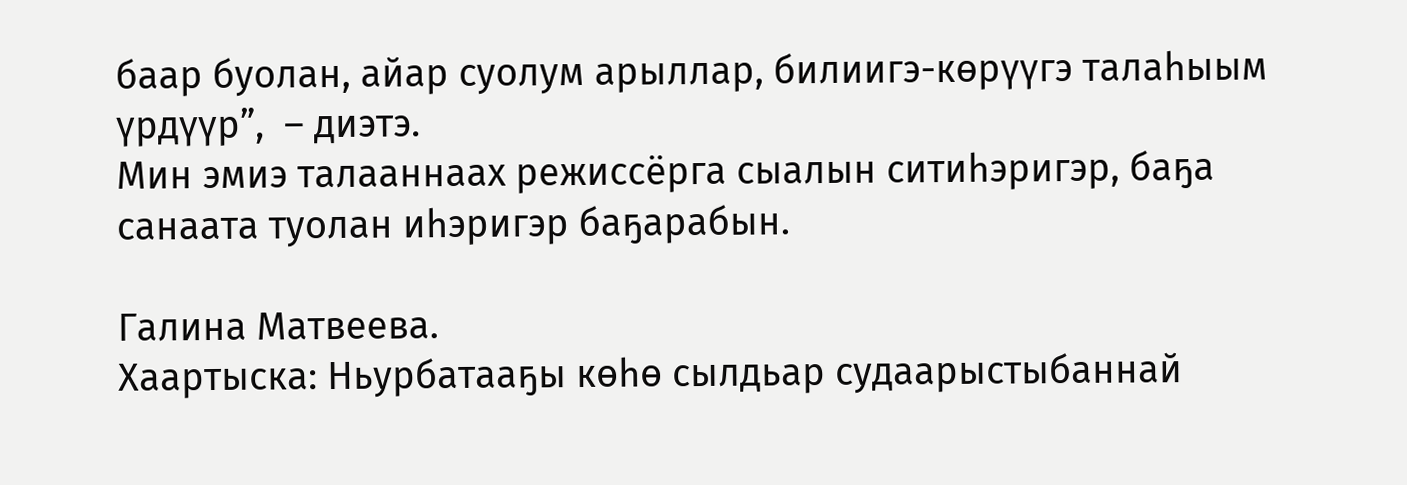баар буолан, айар суолум арыллар, билиигэ-көрүүгэ талаһыым үрдүүр”,  – диэтэ.
Мин эмиэ талааннаах режиссёрга сыалын ситиһэригэр, баҕа санаата туолан иһэригэр баҕарабын.

Галина Матвеева.
Хаартыска: Ньурбатааҕы көһө сылдьар судаарыстыбаннай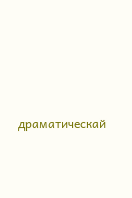драматическай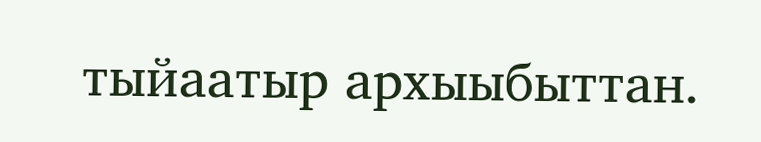тыйаатыр архыыбыттан.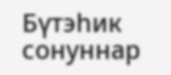Бүтэһик сонуннар